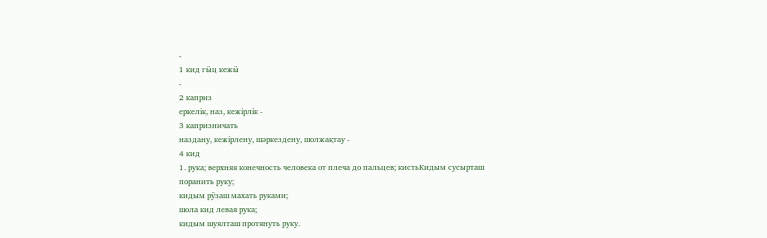-
1 кид гӹц кежӹ
-
2 каприз
еркелік, наз, кежірлік -
3 капризничать
наздану, кежірлену, шәркездену, шолжақтау -
4 кид
1. рука; верхняя конечность человека от плеча до пальцев; кистьКидым сусырташ поранить руку;
кидым рӱзаш махать руками;
шола кид левая рука;
кидым шуялташ протянуть руку.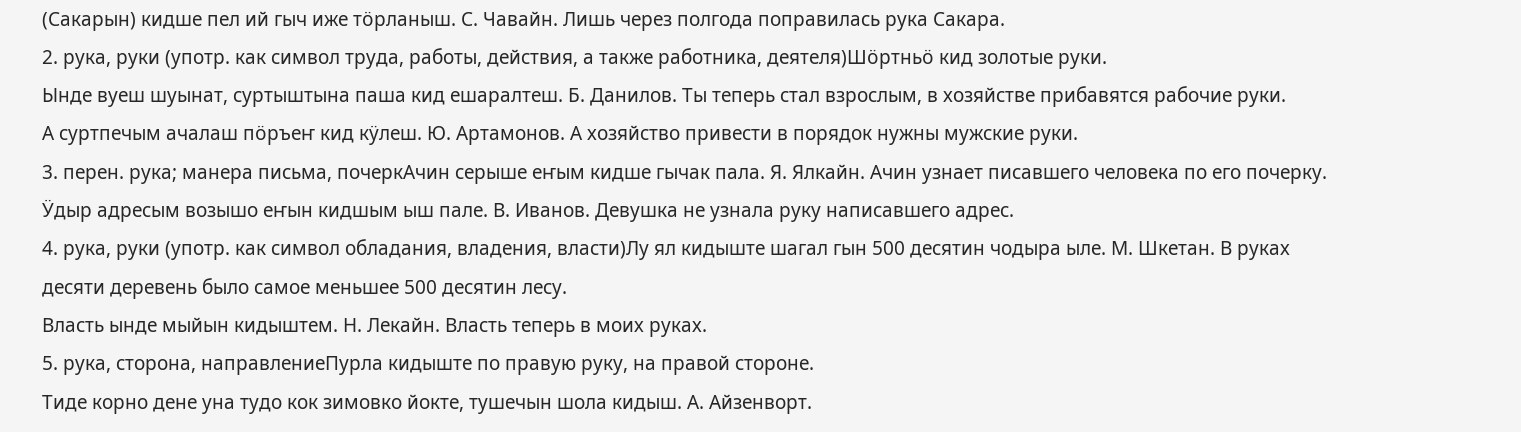(Сакарын) кидше пел ий гыч иже тӧрланыш. С. Чавайн. Лишь через полгода поправилась рука Сакара.
2. рука, руки (употр. как символ труда, работы, действия, а также работника, деятеля)Шӧртньӧ кид золотые руки.
Ынде вуеш шуынат, суртыштына паша кид ешаралтеш. Б. Данилов. Ты теперь стал взрослым, в хозяйстве прибавятся рабочие руки.
А суртпечым ачалаш пӧръеҥ кид кӱлеш. Ю. Артамонов. А хозяйство привести в порядок нужны мужские руки.
3. перен. рука; манера письма, почеркАчин серыше еҥым кидше гычак пала. Я. Ялкайн. Ачин узнает писавшего человека по его почерку.
Ӱдыр адресым возышо еҥын кидшым ыш пале. В. Иванов. Девушка не узнала руку написавшего адрес.
4. рука, руки (употр. как символ обладания, владения, власти)Лу ял кидыште шагал гын 500 десятин чодыра ыле. М. Шкетан. В руках десяти деревень было самое меньшее 500 десятин лесу.
Власть ынде мыйын кидыштем. Н. Лекайн. Власть теперь в моих руках.
5. рука, сторона, направлениеПурла кидыште по правую руку, на правой стороне.
Тиде корно дене уна тудо кок зимовко йокте, тушечын шола кидыш. А. Айзенворт.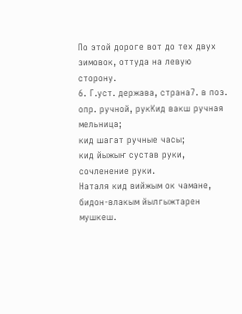По этой дороге вот до тех двух зимовок, оттуда на левую сторону.
6. Г.уст. держава, страна7. в поз. опр. ручной, рукКид вакш ручная мельница;
кид шагат ручные часы;
кид йыжыҥ сустав руки, сочленение руки.
Наталя кид вийжым ок чамане, бидон-влакым йылгыжтарен мушкеш.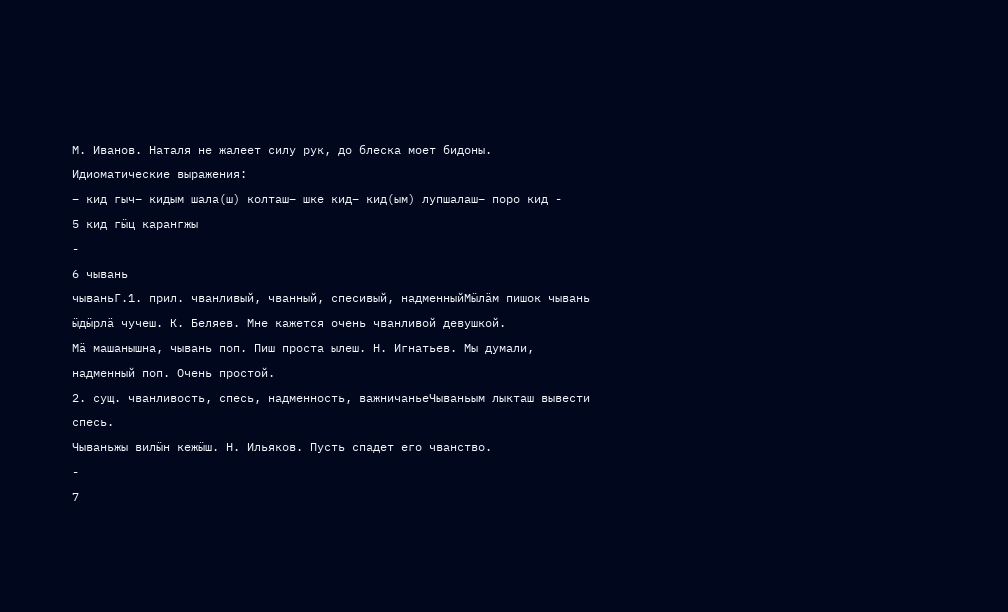М. Иванов. Наталя не жалеет силу рук, до блеска моет бидоны.
Идиоматические выражения:
– кид гыч– кидым шала(ш) колташ– шке кид– кид(ым) лупшалаш– поро кид -
5 кид гӹц карангжы
-
6 чывань
чываньГ.1. прил. чванливый, чванный, спесивый, надменныйМӹлӓм пишок чывань ӹдӹрлӓ чучеш. К. Беляев. Мне кажется очень чванливой девушкой.
Мӓ машанышна, чывань поп. Пиш проста ылеш. Н. Игнатьев. Мы думали, надменный поп. Очень простой.
2. сущ. чванливость, спесь, надменность, важничаньеЧываньым лыкташ вывести спесь.
Чываньжы вилӹн кежӹш. Н. Ильяков. Пусть спадет его чванство.
-
7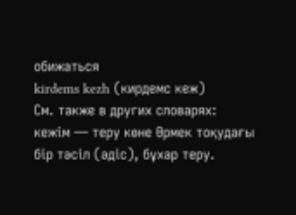обижаться
kirdems kezh (кирдемс кеж)
См. также в других словарях:
кежім — теру көне Өрмек тоқудағы бір тәсіл (әдіс), бұхар теру.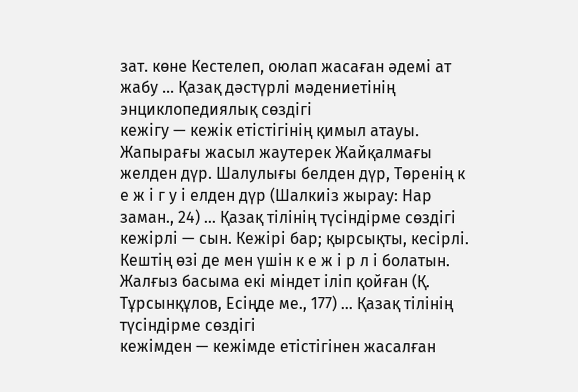зат. көне Кестелеп, оюлап жасаған әдемі ат жабу … Қазақ дәстүрлі мәдениетінің энциклопедиялық сөздігі
кежігу — кежік етістігінің қимыл атауы. Жапырағы жасыл жаутерек Жайқалмағы желден дүр. Шалулығы белден дүр, Төренің к е ж і г у і елден дүр (Шалкиіз жырау: Нар заман., 24) … Қазақ тілінің түсіндірме сөздігі
кежірлі — сын. Кежірі бар; қырсықты, кесірлі. Кештің өзі де мен үшін к е ж і р л і болатын. Жалғыз басыма екі міндет іліп қойған (Қ. Тұрсынқұлов, Есіңде ме., 177) … Қазақ тілінің түсіндірме сөздігі
кежімден — кежімде етістігінен жасалған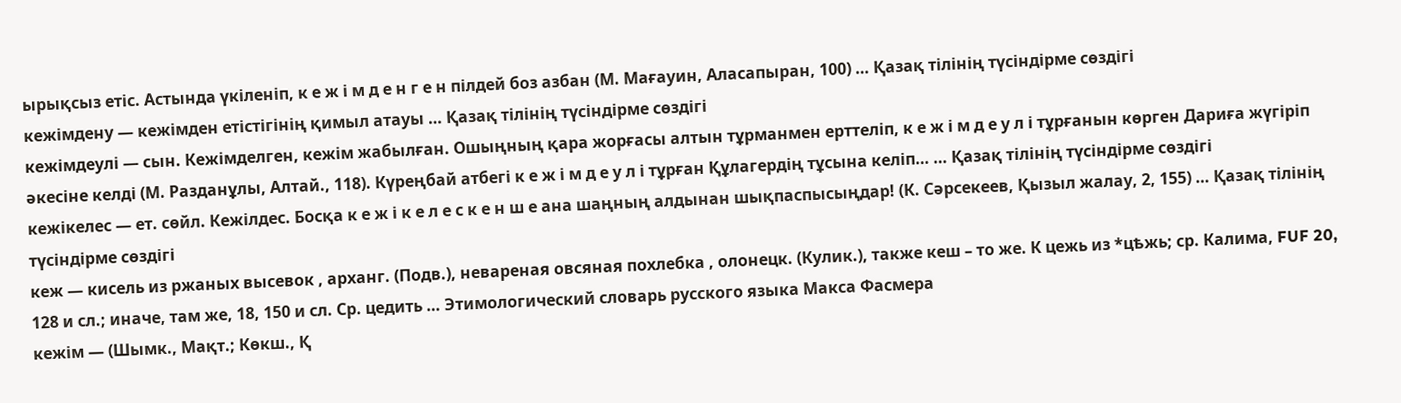ырықсыз етіс. Астында үкіленіп, к е ж і м д е н г е н пілдей боз азбан (М. Мағауин, Аласапыран, 100) … Қазақ тілінің түсіндірме сөздігі
кежімдену — кежімден етістігінің қимыл атауы … Қазақ тілінің түсіндірме сөздігі
кежімдеулі — сын. Кежімделген, кежім жабылған. Ошыңның қара жорғасы алтын тұрманмен ерттеліп, к е ж і м д е у л і тұрғанын көрген Дариға жүгіріп әкесіне келді (М. Разданұлы, Алтай., 118). Күреңбай атбегі к е ж і м д е у л і тұрған Құлагердің тұсына келіп… … Қазақ тілінің түсіндірме сөздігі
кежікелес — ет. сөйл. Кежілдес. Босқа к е ж і к е л е с к е н ш е ана шаңның алдынан шықпаспысыңдар! (К. Сәрсекеев, Қызыл жалау, 2, 155) … Қазақ тілінің түсіндірме сөздігі
кеж — кисель из ржаных высевок , арханг. (Подв.), невареная овсяная похлебка , олонецк. (Кулик.), также кеш – то же. К цежь из *цѣжь; ср. Калима, FUF 20, 128 и сл.; иначе, там же, 18, 150 и сл. Ср. цедить … Этимологический словарь русского языка Макса Фасмера
кежім — (Шымк., Мақт.; Көкш., Қ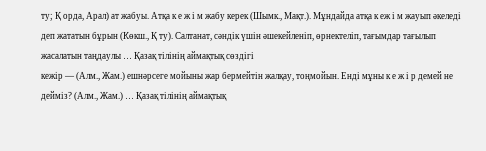ту; Қ орда, Арал) ат жабуы. Атқа к е ж і м жабу керек (Шымк., Мақт.). Мұндайда атқа к еж і м жауып әкеледі деп жататын бұрын (Көкш., Қ ту). Салтанат, сәндік үшін әшекейленіп, өрнектеліп, тағымдар тағылып жасалатын таңдаулы … Қазақ тілінің аймақтық сөздігі
кежір — (Алм., Жам.) ешнәрсеге мойыны жар бермейтін жалқау, тоңмойын. Енді мұны к е ж і р демей не дейміз? (Алм., Жам.) … Қазақ тілінің аймақтық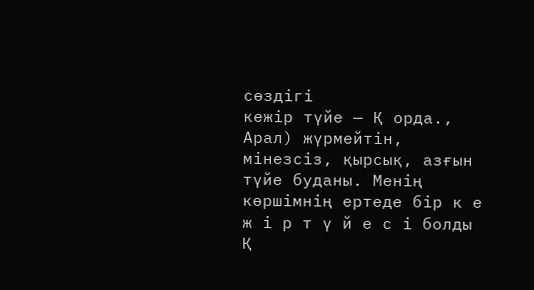сөздігі
кежір түйе — Қ орда., Арал) жүрмейтін, мінезсіз, қырсық, азғын түйе буданы. Менің көршімнің ертеде бір к е ж і р т ү й е с і болды Қ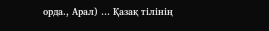орда., Арал) … Қазақ тілінің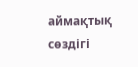аймақтық сөздігі